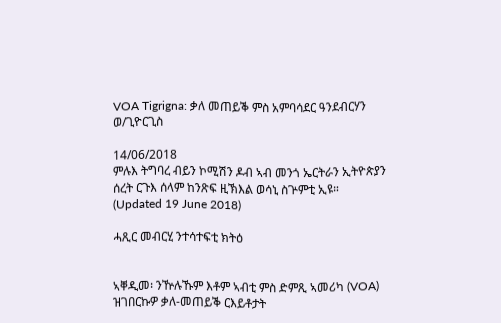VOA Tigrigna: ቃለ መጠይቕ ምስ አምባሳደር ዓንደብርሃን ወ/ጊዮርጊስ

14/06/2018
ምሉእ ትግባረ ብይን ኮሚሽን ዶብ ኣብ መንጎ ኤርትራን ኢትዮጵያን ሰረት ርጉእ ሰላም ከንጽፍ ዚኽእል ወሳኒ ስጕምቲ ኢዩ።
(Updated 19 June 2018)

ሓጺር መብርሂ ንተሳተፍቲ ክትዕ


ኣቐዲመ፡ ንዅሉኹም እቶም ኣብቲ ምስ ድምጺ ኣመሪካ (VOA) ዝገበርኩዎ ቃለ-መጠይቕ ርእይቶታት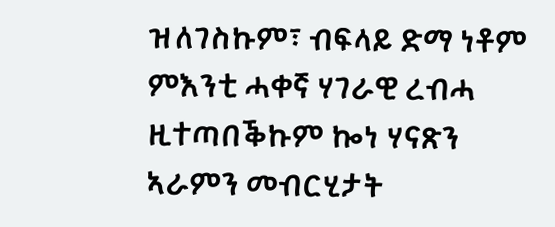ዝለገስኩም፣ ብፍላይ ድማ ነቶም ምእንቲ ሓቀኛ ሃገራዊ ረብሓ ዚተጣበቕኩም ኰነ ሃናጽን ኣራምን መብርሂታት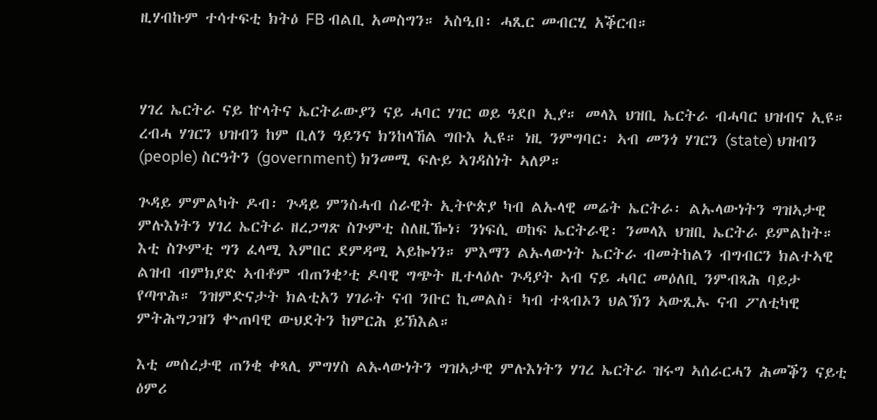ዚሃብኩም ተሳተፍቲ ክትዕ FB ብልቢ አመስግን። ኣስዒበ፡ ሓጺር መብርሂ አቕርብ።



ሃገረ ኤርትራ ናይ ኵላትና ኤርትራውያን ናይ ሓባር ሃገር ወይ ዓደቦ ኢያ። መላእ ህዝቢ ኤርትራ ብሓባር ህዝብና ኢዩ። ረብሓ ሃገርን ህዝብን ከም ቢለን ዓይንና ክንከላኸል ግቡእ ኢዩ። ነዚ ንምግባር፡ ኣብ መንጎ ሃገርን (state) ህዝብን (people) ስርዓትን (government) ክንመሚ ፍሉይ ኣገዳስነት ኣለዎ።

ጕዳይ ምምልካት ዶብ፡ ጕዳይ ምንስሓብ ሰራዊት ኢትዮጵያ ካብ ልኡላዊ መሬት ኤርትራ፡ ልኡላውነትን ግዝኣታዊ ምሉእነትን ሃገረ ኤርትራ ዘረጋግጽ ስጕምቲ ስለዚዀነ፣ ንነፍሲ ወከፍ ኤርትራዊ፡ ንመላእ ህዝቢ ኤርትራ ይምልከት። እቲ ስጕምቲ ግን ፈላሚ እምበር ደምዳሚ ኣይኰነን። ምእማን ልኡላውነት ኤርትራ ብመትከልን ብግብርን ክልተኣዊ ልዝብ ብምክያድ ኣብቶም ብጠንቂ’ቲ ዶባዊ ግጭት ዚተላዕሉ ጕዳያት ኣብ ናይ ሓባር መዕለቢ ንምብጻሕ ባይታ የጣጥሕ። ንዝምድናታት ክልቲአን ሃገራት ናብ ንቡር ኪመልስ፣ ካብ ተጻብኦን ህልኽን ኣውጺኡ ናብ ፖለቲካዊ ምትሕግጋዝን ቍጠባዊ ውህደትን ከምርሕ ይኽእል።

እቲ መሰረታዊ ጠንቂ ቀጻሊ ምግሃስ ልኡላውነትን ግዝኣታዊ ምሉእነትን ሃገረ ኤርትራ ዝሩግ ኣሰራርሓን ሕመቕን ናይቲ ዕምሪ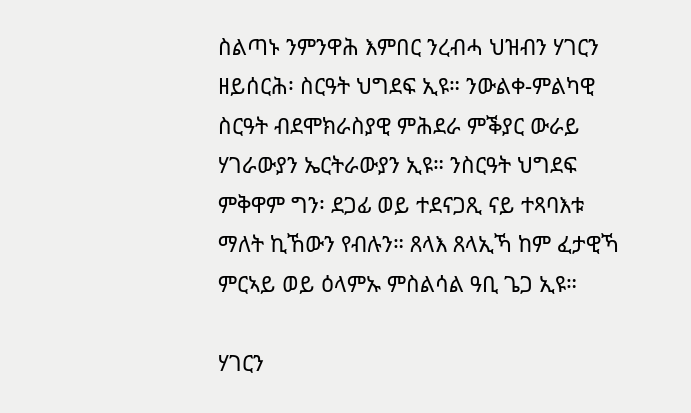ስልጣኑ ንምንዋሕ እምበር ንረብሓ ህዝብን ሃገርን ዘይሰርሕ፡ ስርዓት ህግደፍ ኢዩ። ንውልቀ-ምልካዊ ስርዓት ብደሞክራስያዊ ምሕደራ ምቕያር ውራይ ሃገራውያን ኤርትራውያን ኢዩ። ንስርዓት ህግደፍ ምቅዋም ግን፡ ደጋፊ ወይ ተደናጋጺ ናይ ተጻባእቱ ማለት ኪኸውን የብሉን። ጸላእ ጸላኢኻ ከም ፈታዊኻ ምርኣይ ወይ ዕላምኡ ምስልሳል ዓቢ ጌጋ ኢዩ።

ሃገርን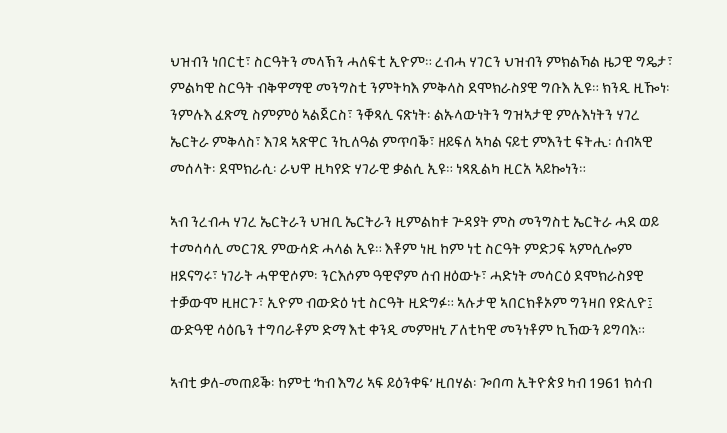ህዝብን ነበርቲ፣ ስርዓትን መላኽን ሓለፍቲ ኢዮም። ረብሓ ሃገርን ህዝብን ምክልኻል ዜጋዊ ግዴታ፣ ምልካዊ ስርዓት ብቅዋማዊ መንግስቲ ንምትካእ ምቅላስ ደሞክራስያዊ ግቡእ ኢዩ። ክንዲ ዚዀነ፡ ንምሉእ ፈጽሚ ስምምዕ ኣልጀርስ፣ ንቐጻሊ ናጽነት፡ ልኡላውነትን ግዝኣታዊ ምሉእነትን ሃገረ ኤርትራ ምቅላስ፣ እገዳ ኣጽዋር ንኪለዓል ምጥባቕ፣ ዘይፍለ ኣካል ናይቲ ምእንቲ ፍትሒ፡ ሰብኣዊ መሰላት፡ ደሞክራሲ፡ ራህዋ ዚካየድ ሃገራዊ ቃልሲ ኢዩ። ነጻጺልካ ዚርአ ኣይኰነን።

ኣብ ንረብሓ ሃገረ ኤርትራን ህዝቢ ኤርትራን ዚምልከቱ ጕዳያት ምስ መንግስቲ ኤርትራ ሓደ ወይ ተመሳሳሊ መርገጺ ምውሳድ ሓላል ኢዩ። እቶም ነዚ ከም ነቲ ስርዓት ምድጋፍ ኣምሲሎም ዘደናግሩ፣ ነገራት ሓዋዊሶም፡ ንርእሶም ዓዊኖም ሰብ ዘዕውኑ፣ ሓድነት መሳርዕ ደሞክራስያዊ ተቓውሞ ዚዘርጉ፣ ኢዮም ብውድዕ ነቲ ስርዓት ዚድግፉ። ኣሉታዊ ኣበርክቶኦም ግንዛበ የድሊዮ፤ ውድዓዊ ሳዕቤን ተግባራቶም ድማ እቲ ቀንዲ መምዘኒ ፖለቲካዊ መንነቶም ኪኸውን ይግባእ።

ኣብቲ ቃለ-መጠይቕ፡ ከምቲ ‘ካብ እግሪ ኣፍ ይዕንቀፍ’ ዚበሃል፡ ጐበጣ ኢትዮጵያ ካብ 1961 ክሳብ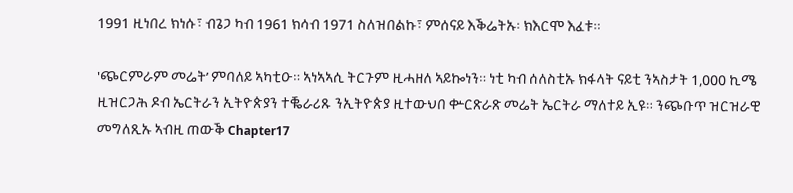1991 ዚነበረ ክነሱ፣ ብጌጋ ካብ 1961 ክሳብ 1971 ስለዝበልኩ፣ ምሰናይ እቕሬትኡ፡ ክእርሞ እፈቱ።

'ጭርምራም መሬት’ ምባለይ ኣካቲዑ። ኣነኣኣሲ ትርጉም ዚሓዘለ ኣይኰነን። ነቲ ካብ ሰለስቲኡ ክፋላት ናይቲ ንኣስታት 1,000 ኪሜ ዚዝርጋሕ ዶብ ኤርትራን ኢትዮጵያን ተቘራሪጹ ንኢትዮጵያ ዚተውህበ ቍርጽራጽ መሬት ኤርትራ ማለተይ ኢዩ። ንጭቡጥ ዝርዝራዊ መግለጺኡ ኣብዚ ጠውቕ Chapter17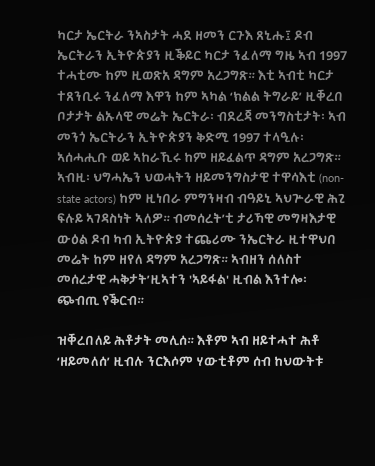ካርታ ኤርትራ ንኣስታት ሓደ ዘመን ርጉእ ጸኒሑ፤ ዶብ ኤርትራን ኢትዮጵያን ዚቕይር ካርታ ንፈለማ ግዜ ኣብ 1997 ተሓቲሙ ከም ዚወጽአ ዳግም አረጋግጽ። እቲ ኣብቲ ካርታ ተጸንቢሩ ንፈለማ እዋን ከም ኣካል ‘ክልል ትግራይ’ ዚቐረበ ቦታታት ልኡላዊ መሬት ኤርትራ፡ ብደረጃ መንግስቲታት፡ ኣብ መንጎ ኤርትራን ኢትዮጵያን ቅድሚ 1997 ተላዒሉ፡ ኣሰሓሒቡ ወይ ኣከራኺሩ ከም ዘይፈልጥ ዳግም አረጋግጽ። ኣብዚ፡ ህግሓኤን ህወሓትን ዘይመንግስታዊ ተዋሳእቲ (non-state actors) ከም ዚነበራ ምግንዛብ ብዓይኒ ኣህጕራዊ ሕጊ ፍሉይ ኣገዳስነት ኣለዎ። ብመሰረት’ቲ ታሪኻዊ መግዛእታዊ ውዕል ዶብ ካብ ኢትዮጵያ ተጨሪሙ ንኤርትራ ዚተዋህበ መሬት ከም ዘየለ ዳግም አረጋግጽ። ኣብዘን ሰለስተ መሰረታዊ ሓቅታት’ዚኣተን 'ኣይፋል' ዚብል እንተሎ፡ ጭብጢ የቕርብ።

ዝቐረበለይ ሕቶታት መሊሰ። እቶም ኣብ ዘይተሓተ ሕቶ ‘ዘይመለሰ’ ዚብሉ ንርእሶም ሃውቲቶም ሰብ ከህውትቱ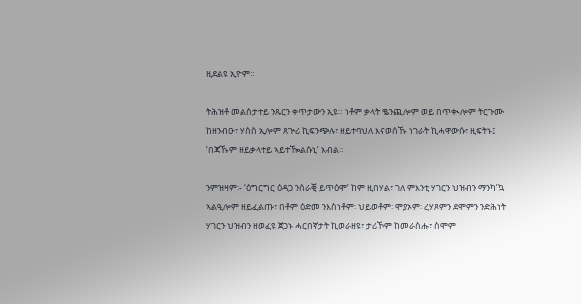ዚደልዩ ኢዮም።

ትሕዝቶ መልስታተይ ንጹርን ቀጥታውን ኢዩ። ነቶም ቃላት ቈንጪሎም ወይ በጥቊሎም ትርጉሙ ከዘንብዑ፣ ሃሰስ ኢሎም ጸጕሪ ኪፍንጭሉ፣ ዘይተባህለ እናወሰኹ ነገራት ኪሓዋውሱ፣ ዚፍትኑ፤ ‘በጃኹም ዘይቃላተይ ኣይተዀልሱኒ’ እብል።

ንምዝዛም፡- ‘ዕግርግር ዕዳጋ ንሰራቒ ይጥዕሞ’ ከም ዚበሃል፣ ገለ ምእንቲ ሃገርን ህዝብን ማንካ’ኳ ኣልዒሎም ዘይፈልጡ፣ በቶም ዕድመ ንእስነቶም፡ ህይወቶም፡ ሞያኦም፡ ረሃጾምን ደሞምን ንድሕነት ሃገርን ህዝብን ዘወፈዩ ጀጋኑ ሓርበኛታት ኪወራዘዩ፣ ታሪኾም ከመራስሑ፣ ስሞም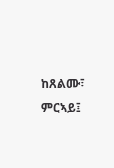ከጸልሙ፣ ምርኣይ፤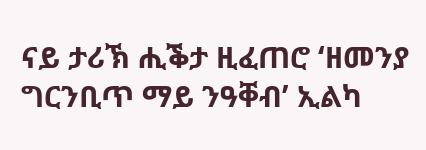ናይ ታሪኽ ሒቕታ ዚፈጠሮ ‘ዘመንያ ግርንቢጥ ማይ ንዓቐብ’ ኢልካ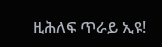ዚሕለፍ ጥራይ ኢዩ!